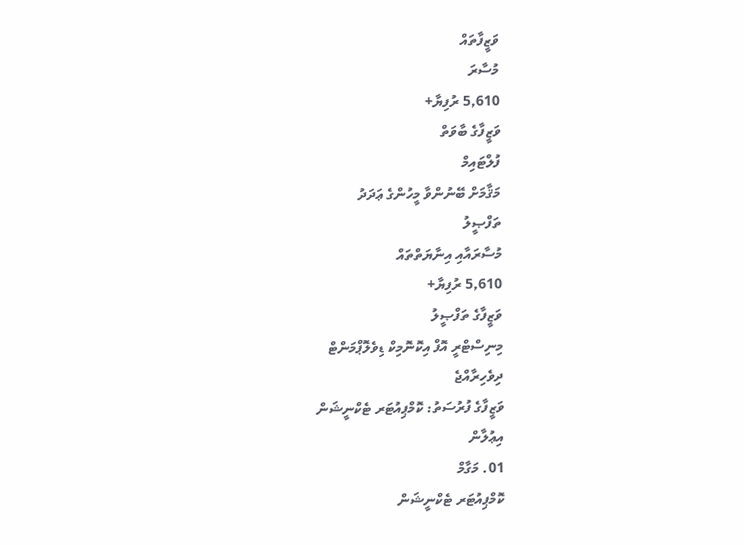ވަޒީފާތައް
މުސާރަ
5,610 ރުފިޔާ+
ވަޒީފާގެ ބާވަތް
ފުލްޓައިމް
މަޤާމަށް ބޭނުންވާ މީހުންގެ ޢަދަދު
ތަފްޞީލު
މުސާރައާއި އިނާޔަތްތައް
5,610 ރުފިޔާ+
ވަޒީފާގެ ތަފްޞީލު
މިނިސްޓްރީ އޮފް އިކޮނޮމިކް ޑިވެލޮޕްމަންޓް
ދިވެހިރާއްޖެ
ވަޒީފާގެ ފުރުސަތު: ކޮމްޕިއުޓަރ ޓެކްނީޝަން
އިޢުލާން
01. މަގާމް
ކޮމްޕިއުޓަރ ޓެކްނީޝަން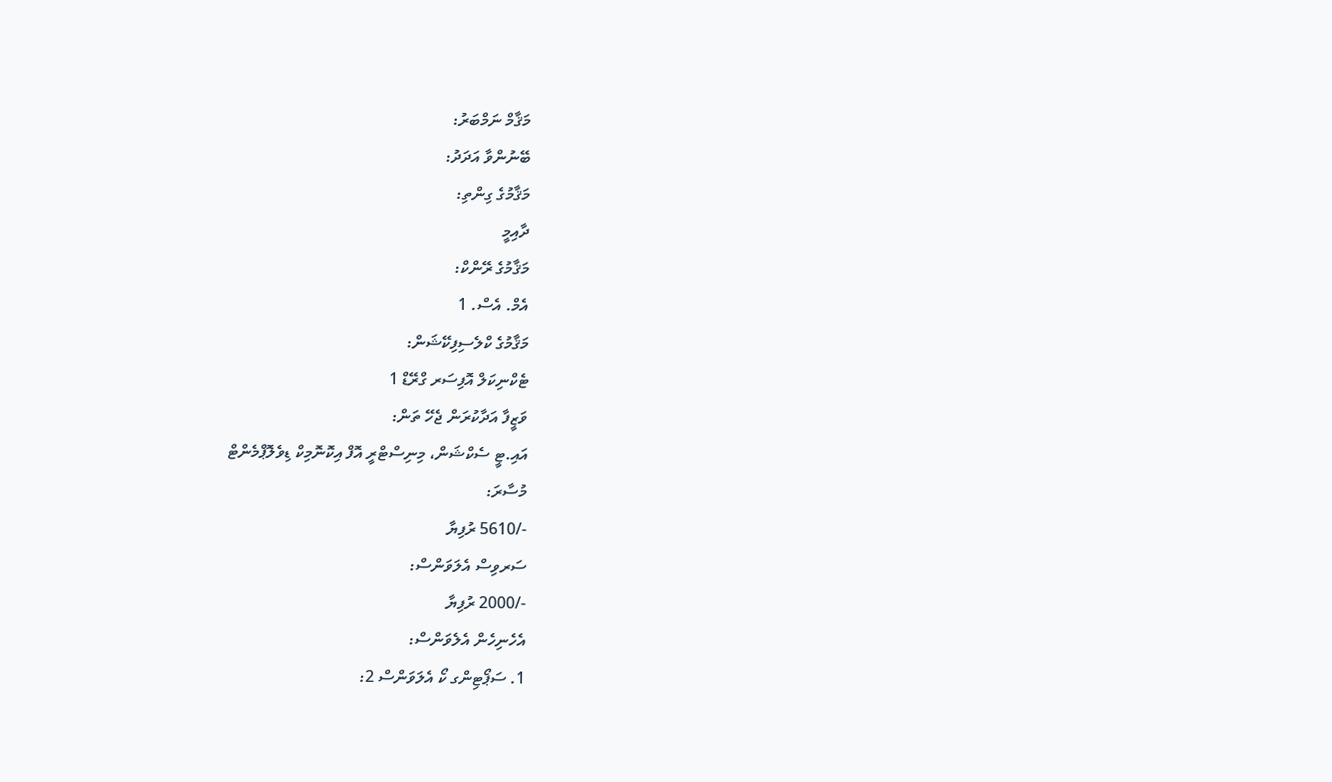މަޤާމް ނަމްބަރު:
ބޭނުންވާ އަދަދު:
މަޤާމުގެ ގިންތި:
ދާއިމީ
މަޤާމުގެ ރޭންކް:
އެމް. އެސް. 1
މަޤާމުގެ ކްލެސިފިކޭޝަން:
ޓެކްނިކަލް އޮފިސަރ ގްރޭޑް 1
ވަޒީފާ އަދާކުރަން ޖެހޭ ތަން:
އައި.ޓީ ސެކްޝަން، މިނިސްޓްރީ އޮފް އިކޮނޮމިކް ޑިވެލޮޕްމެންޓް
މުސާރަ:
-/5610 ރުފިޔާ
ސަރވިސް އެލަވަންސް:
-/2000 ރުފިޔާ
އެހެނިހެން އެލެވަންސް:
1. ސަޕޯޓިންގ ކޯ އެލަވަންސް 2: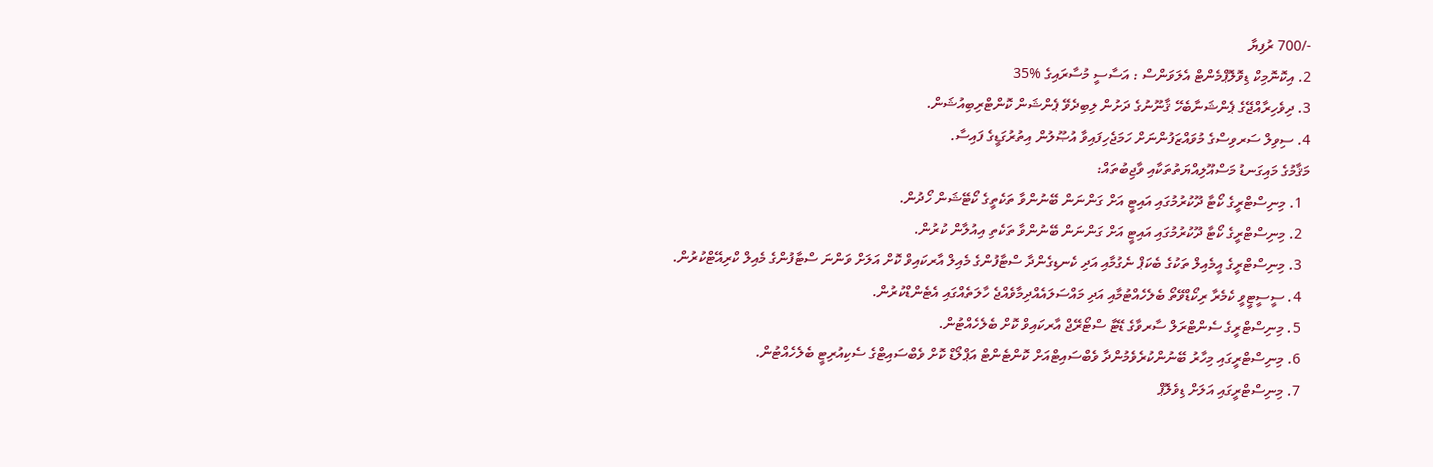-/700 ރުފިޔާ
2. އިކޮނޮމިކް ޑިވޮލޮޕްމެންޓް އެލަވަންސް : އަސާސީ މުސާރައިގެ %35
3. ދިވެހިރާއްޖޭގެ ޕެންޝަނާބެހޭ ޤާނޫނުގެ ދަށުން ލިބިދެވޭ ޕެންޝަން ކޮންޓްރިބިއުޝަން.
4. ސިވިލް ސަރވިސްގެ މުވައްޒަފުންނަށް ހަމަޖެހިފައިވާ އުޞޫލުން އިތުރުގަޑީގެ ފައިސާ.
މަޤާމުގެ މައިގަނޑު މަސްއޫލިއްޔަތުތަކާއި ވާޖިބުތައް:
  1. މިނިސްޓްރީގެ ކޯޓާ ދޫކުރުމުގައި އައިޓީ އަށް ގަންނަން ބޭނުންވާ ތަކެތީގެ ކޯޓޭޝަން ހޯދުން.
  2. މިނިސްޓްރީގެ ކޯޓާ ދޫކުރުމުގައި އައިޓީ އަށް ގަންނަން ބޭނުންވާ ތަކެތި އިއުލާން ކުރުން.
  3. މިނިސްޓްރީގެ އީމެއިލް ތަކުގެ ބެކަޕް ނެގުމާއި އަދި ކެނޑިގެންދާ ސްޓާފުންގެ މެއިލް އާރކައިވް ކޮށް އަލަށް ވަންނަ ސްޓާފުންގެ މެއިލް ކްރިއޭޓްކުރުން.
  4. ސީސީޓީވީ ކެމެރާ ރިކޯޑްވޭތޯ ބެލެހެއްޓުމާއި އަދި މައްސަލައެއްދިމާވެއްޖެ ހާލަތެއްގައި އެޓެންޑްކުރުން.
  5. މިނިސްޓްރީގެ ސެންޓްރަލް ސާރވާގެ ޑޭޓާ ސްޓޯރޭޖް އާރކައިވް ކޮށް ބެލެހެއްޓުން.
  6. މިނިސްޓްރީގައި މިހާރު ބޭނުންކުރެވެމުންދާ ވެބްސައިޓްއަށް ކޮންޓެންޓް އަޕްލޯޑް ކޮށް ވެބްސައިޓްގެ ސެކިއުރިޓީ ބެލެހެއްޓުން.
  7. މިނިސްޓްރީގައި އަލަށް ޑިވެލޮޕް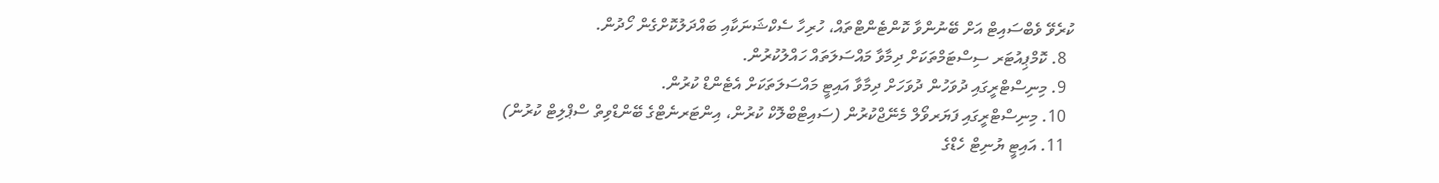ކުރެވޭ ވެބްސައިޓް އަށް ބޭނުންވާ ކޮންޓެންޓްތައް، ހުރިހާ ސެކްޝަނަކާއި ބައްދަލުކޮށްގެން ހޯދުން.
  8. ކޮމްޕިއުޓަރ ސިސްޓަމްތަކަށް ދިމާވާ މައްސަލަތައް ހައްލުކުރުން.
  9. މިނިސްޓްރީގައި ދުވަހުން ދުވަހަށް ދިމާވާ އައިޓީ މައްސަލަތަކަށް އެޓެންޑް ކުރުން.
  10. މިނިސްޓްރީގައި ފަޔަރވޯލް މެނޭޖްކުރުން (ސައިޓްބްލޮކް ކުރުން، އިންޓަރނެޓްގެ ބޭންޑްވިތް ސްޕްލިޓް ކުރުން)
  11. އައިޓީ ޔުނިޓް ހެޑްގެ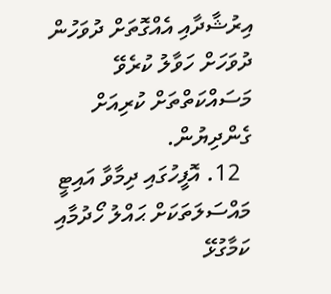އިރުޝާދާއި އެއްގޮތަށް ދުވަހުން ދުވަހަށް ހަވާލު ކުރެވޭ މަސައްކަތްތަށް ކުރިއަށް ގެންދިޔުން.
  12. އޮފީހުގައި ދިމާވާ އައިޓީ މައްސަލަތަކަށް ޙައްލު ހޯދުމާއި ކަމާގުޅޭ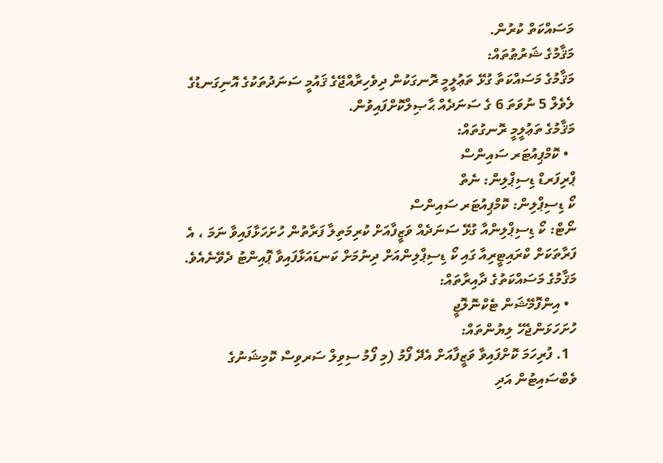މަސައްކަތް ކުރުން.
މަޤާމުގެ ޝަރުޠުތައް:
މަޤާމުގެ މަސައްކަތާ ގުޅޭ ތަޢުލީމީ ރޮނގަކުން ދިވެހިރާއްޖޭގެ ޤައުމީ ސަނަދުތަކުގެ އޮނިގަނޑުގެ ލެވެލް 5 ނުވަތަ 6 ގެ ސަނަދެއް ޙާޞިލްކޮށްފައިވުން.
މަޤާމުގެ ތަޢުލީމީ ރޮނގުތައް:
  • ކޮމްޕިއުޓަރ ސައިންސް
ޕްރިފަރޑް ޑިސިޕްލިން: ނެތް
ކޯ ޑިސިޕްލިން: ކޮމްޕިއުޓަރ ސައިންސް
ނޯޓް: ކޯ ޑިސިޕްލިންއާ ގުޅޭ ސަނަދެއް ވަޒީފާއަށް ކުރިމަތިލާ ފަރާތުން ހުށަހަޅާފައިވާ ނަމަ ، އެ ފަރާތަކަށް ކްރައިޓީރިއާ ގައި ކޯ ޑިސިޕްލިންއަށް ދިނުމަށް ކަނޑައަޅާފައިވާ ޕޮއިންޓު ދެވޭނެއެވެ.
މަޤާމުގެ މަސައްކަތުގެ ދާއިރާތައް:
  • އިންފޮމޭޝަން ޓެކްނޮލޮޖީ
ހުށަހަޅަންޖެހޭ ލިޔުންތައް:
  1. ފުރިހަމަ ކޮށްފައިވާ ވަޒީފާއަށް އެދޭ ފޯމު (މި ފޯމު ސިވިލް ސަރވިސް ކޮމިޝަނުގެ ވެބްސައިޓުން އަދި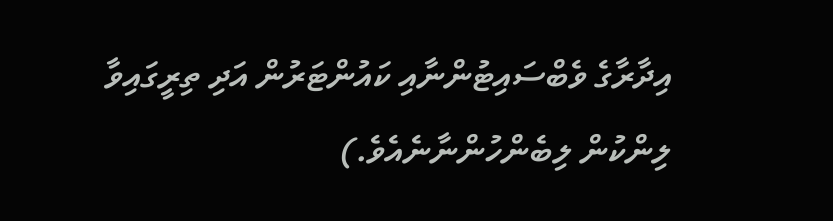އިދާރާގެ ވެބްސައިޓުންނާއި ކައުންޓަރުން އަދި ތިރީގައިވާ ލިންކުން ލިބެންހުންނާނެއެވެ.)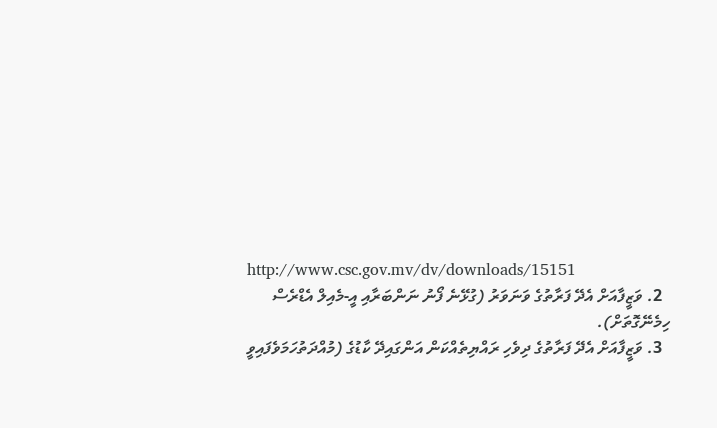http://www.csc.gov.mv/dv/downloads/15151
  2. ވަޒީފާއަށް އެދޭ ފަރާތުގެ ވަނަވަރު (ގުޅޭނެ ފޯނު ނަންބަރާއި އީ-މެއިލް އެޑްރެސް ހިމެނޭގޮތަށް).
  3. ވަޒީފާއަށް އެދޭ ފަރާތުގެ ދިވެހި ރައްޔިތެއްކަން އަންގައިދޭ ކާޑުގެ (މުއްދަތުހަމަވެފައިވީ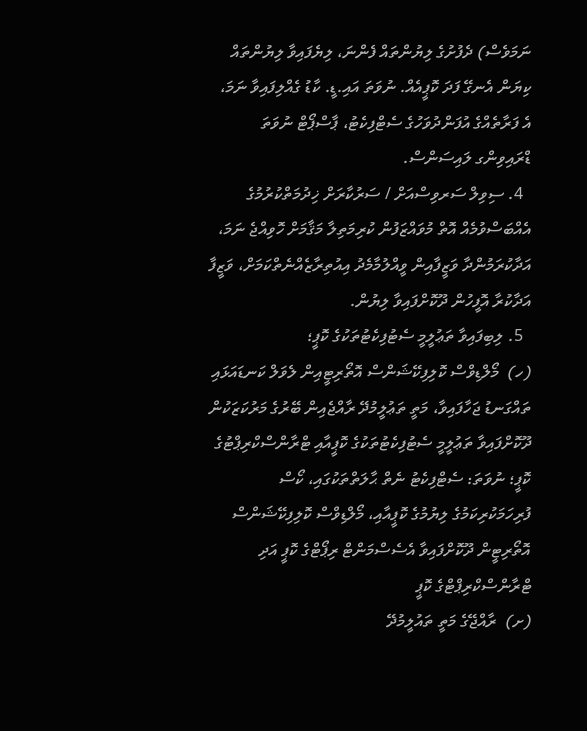ނަމަވެސް) ދެފުށުގެ ލިޔުންތައް ފެންނަ، ލިޔެފައިވާ ލިޔުންތައް ކިޔަން އެނގޭ ފަދަ ކޮޕީއެއް. ނުވަތަ އައި.ޑީ. ކާޑު ގެއްލިފައިވާ ނަމަ، އެ ފަރާތެއްގެ އުފަންދުވަހުގެ ސެޓްފިކެޓު، ޕާސްޕޯޓް ނުވަތަ ޑްރައިވިންގ ލައިސަންސް.
  4. ސިވިލް ސަރވިސްއަށް / ސަރުކާރަށް ޚިދުމަތްކުރުމުގެ އެއްބަސްވުމެއް އޮތް މުވައްޒަފުން ކުރިމަތިލާ މަޤާމަށް ހޮވިއްޖެ ނަމަ، އަދާކުރަމުންދާ ވަޒީފާއިން ވީއްލުމާމެދު އިއުތިރާޒެއްނެތްކަމަށް، ވަޒީފާ އަދާކުރާ އޮފީހުން ދޫކޮށްފައިވާ ލިޔުން.
  5. ލިބިފައިވާ ތަޢުލީމީ ސެޓުފިކެޓުތަކުގެ ކޮޕީ؛
(ހ)  މޯލްޑިވްސް ކޮލިފިކޭޝަންސް އޮތޯރިޓީއިން ލެވަލް ކަނޑައަޅައި ތައްގަނޑު ޖަހާފައިވާ، މަތީ ތަޢުލީމުދޭ ރާއްޖެއިން ބޭރުގެ މަރުކަޒަކުން ދޫކޮށްފައިވާ ތަޢުލީމީ ސެޓުފިކެޓުތަކުގެ ކޮޕީއާއި ޓްރާންސްކްރިޕްޓުގެ ކޮޕީ؛ ނުވަތަ: ސެޓްފިކެޓު ނެތް ޙާލަތްތަކުގައި، ކޯސް ފުރިހަމަކުރިކަމުގެ ލިޔުމުގެ ކޮޕީއާއި، މޯލްޑިވްސް ކޮލިފިކޭޝަންސް އޮތޯރިޓީން ދޫކޮށްފައިވާ އެސެސްމަންޓް ރިޕޯޓްގެ ކޮޕީ އަދި ޓްރާންސްކްރިޕްޓްގެ ކޮޕީ
(ށ)  ރާއްޖޭގެ މަތީ ތައުލީމުދޭ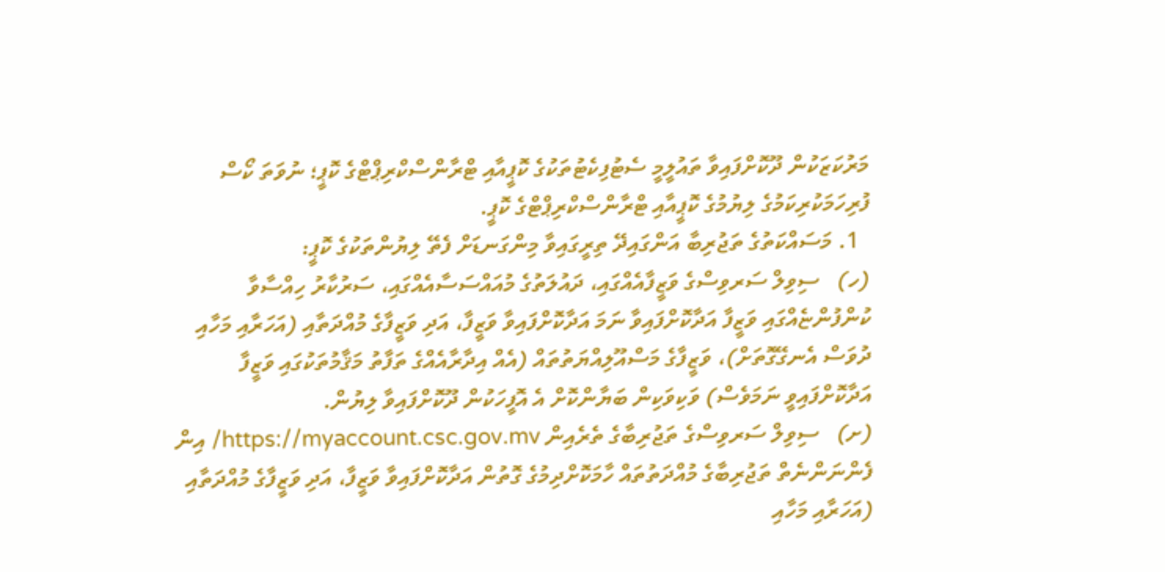މަރުކަޒަކުން ދޫކޮށްފައިވާ ތައުލީމީ ސެޓުފިކެޓުތަކުގެ ކޮޕީއާއި ޓްރާންސްކްރިޕްޓްގެ ކޮޕީ؛ ނުވަތަ ކޯސް ފުރިހަމަކުރިކަމުގެ ލިޔުމުގެ ކޮޕީއާއި ޓްރާންސްކްރިޕްޓްގެ ކޮޕީ.
  1. މަސައްކަތުގެ ތަޖުރިބާ އަންގައިދޭ ތިރީގައިވާ މިންގަނޑަށް ފެތޭ ލިޔުންތަކުގެ ކޮޕީ:
(ހ)   ސިވިލް ސަރވިސްގެ ވަޒީފާއެއްގައި، ދައުލަތުގެ މުއައްސަސާއެއްގައި، ސަރުކާރު ހިއްސާވާ ކުންފުންޏެއްގައި ވަޒީފާ އަދާކޮށްފައިވާ ނަމަ އަދާކޮށްފައިވާ ވަޒީފާ، އަދި ވަޒީފާގެ މުއްދަތާއި (އަހަރާއި މަހާއި ދުވަސް އެނގޭގޮތަށް)، ވަޒީފާގެ މަސްއޫލިއްޔަތުތައް (އެއް އިދާރާއެއްގެ ތަފާތު މަޤާމުތަކުގައި ވަޒީފާ އަދާކޮށްފައިވީ ނަމަވެސް) ވަކިވަކިން ބަޔާންކޮށް އެ އޮފީހަކުން ދޫކޮށްފައިވާ ލިޔުން.
(ށ)   ސިވިލް ސަރވިސްގެ ތަޖުރިބާގެ ތެރެއިން https://myaccount.csc.gov.mv/ އިން ފެންނަންނެތް ތަޖުރިބާގެ މުއްދަތުތައް ހާމަކޮށްދިމުގެ ގޮތުން އަދާކޮށްފައިވާ ވަޒީފާ، އަދި ވަޒީފާގެ މުއްދަތާއި (އަހަރާއި މަހާއި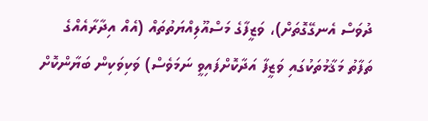ދުވަސް އެނގޭގޮތަށް)، ވަޒީފާގެ މަސްއޫލިއްޔަތުތައް (އެއް އިދާރާއެއްގެ ތަފާތު މަޤާމުތަކުގައި ވަޒީފާ އަދާކޮށްފައިވީ ނަމަވެސް) ވަކިވަކިން ބަޔާންކޮށް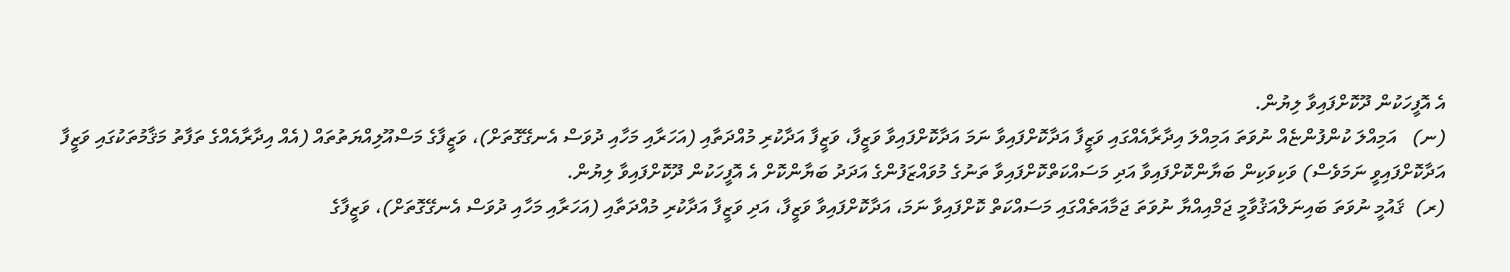އެ އޮފީހަކުން ދޫކޮށްފައިވާ ލިޔުން.
(ނ)   އަމިއްލަ ކުންފުންޏެއް ނުވަތަ އަމިއްލަ އިދާރާއެއްގައި ވަޒީފާ އަދާކޮށްފައިވާ ނަމަ އަދާކޮށްފައިވާ ވަޒީފާ، ވަޒީފާ އަދާކުރި މުއްދަތާއި (އަހަރާއި މަހާއި ދުވަސް އެނގޭގޮތަށް)، ވަޒީފާގެ މަސްއޫލިއްޔަތުތައް (އެއް އިދާރާއެއްގެ ތަފާތު މަޤާމުތަކުގައި ވަޒީފާ އަދާކޮށްފައިވީ ނަމަވެސް) ވަކިވަކިން ބަޔާންކޮށްފައިވާ އަދި މަސައްކަތްކޮށްފައިވާ ތަނުގެ މުވައްޒަފުންގެ އަދަދު ބަޔާންކޮށް އެ އޮފީހަކުން ދޫކޮށްފައިވާ ލިޔުން.
(ރ)  ޤައުމީ ނުވަތަ ބައިނަލްއަޤުވާމީ ޖަމްއިއްޔާ ނުވަތަ ޖަމާއަތެއްގައި މަސައްކަތް ކޮށްފައިވާ ނަމަ، އަދާކޮށްފައިވާ ވަޒީފާ، އަދި ވަޒީފާ އަދާކުރި މުއްދަތާއި (އަހަރާއި މަހާއި ދުވަސް އެނގޭގޮތަށް)، ވަޒީފާގެ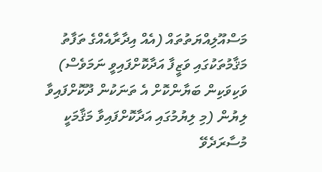މަސްއޫލިއްޔަތުތައް (އެއް އިދާރާއެއްގެ ތަފާތު މަޤާމުތަކުގައި ވަޒީފާ އަދާކޮށްފައިވީ ނަމަވެސް) ވަކިވަކިން ބަޔާންކޮށް އެ ތަނަކުން ދޫކޮށްފައިވާ ލިޔުން (މި ލިޔުމުގައި އަދާކޮށްފައިވާ މަޤާމަކީ މުސާރަދެވޭ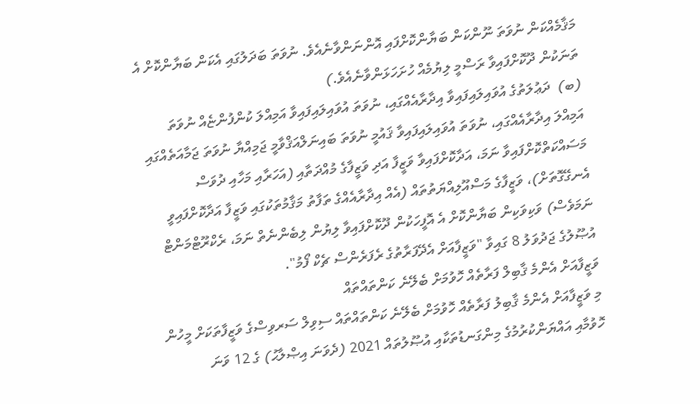މަޤާމެއްކަން ނުވަތަ ނޫންކަން ބަޔާންކޮށްފައި އޮންނަންވާނެއެވެ. ނުވަތަ ބަދަލުގައި އެކަން ބަޔާންކޮށް އެ ތަނަކުން ދޫކޮށްފައިވާ ރަސްމީ ލިޔުމެއް ހުށަހަޅަންވާނެއެވެ.)
(ބ)  ދަޢުލަތުގެ އުވައިލައިފައިވާ އިދާރާއެއްގައި، ނުވަތަ އުވައިލައިފައިވާ އަމިއްލަ ކުންފުންޏެއް ނުވަތަ އަމިއްލަ އިދާރާއެއްގައި، ނުވަތަ އުވައިލައިފައިވާ ޤައުމީ ނުވަތަ ބައިނަލްއަޤްވާމީ ޖަމިއްޔާ ނުވަތަ ޖަމާއަތެއްގައި މަސައްކަތްކޮށްފައިވާ ނަމަ، އަދާކޮށްފައިވާ ވަޒީފާ އަދި ވަޒީފާގެ މުއްދަތާއި (އަހަރާއި މަހާއި ދުވަސް އެނގޭގޮތަށް)، ވަޒީފާގެ މަސްއޫލިއްޔަތުތައް (އެއް އިދާރާއެއްގެ ތަފާތު މަޤާމުތަކުގައި ވަޒީފާ އަދާކޮށްފައިވީ ނަމަވެސް) ވަކިވަކިން ބަޔާންކޮށް އެ އޮފީހަކުން ދޫކޮށްފައިވާ ލިޔުން ލިބެންނެތް ނަމަ، ރެކްރޫޓްމަންޓް އުޞޫލުގެ ޖަދުވަލު 8 ގައިވާ "ވަޒީފާއަށް އެދޭފަރާތުގެ ރެފަރެންސް ޗެކް ފޯމު".
ވަޒީފާއަށް އެންމެ ޤާބިލް ފަރާތެއް ހޮވުމަށް ބެލޭނެ ކަންތައްތައް
މި ވަޒީފާއަށް އެންމެ ޤާބިލު ފަރާތެއް ހޮވުމަށް ބެލޭނެ ކަންތައްތައް ސިވިލް ސަރވިސްގެ ވަޒީފާތަކަށް މީހުން ހޮވުމާއި އައްޔަންކުރުމުގެ މިންގަނޑުތަކާއި އުޞޫލުތައް 2021 (ދެވަނަ އިޞްލާޙު) ގެ 12 ވަނަ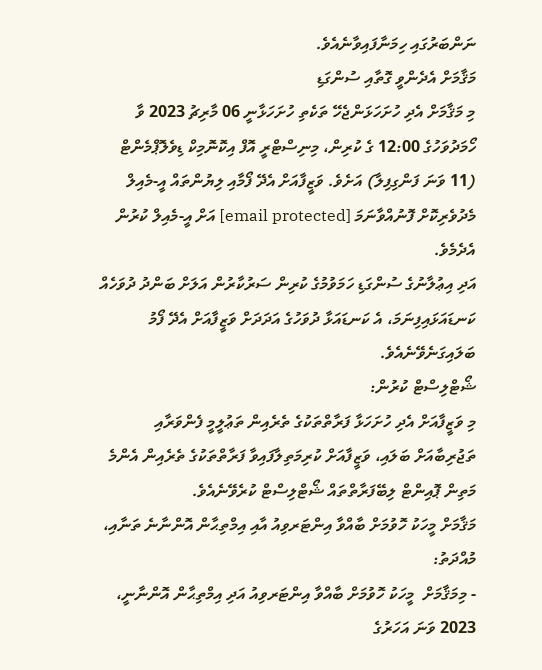ނަންބަރުގައި ހިމަނާފައިވާނެއެވެ.
މަޤާމަށް އެދެންވީ ގޮތާއި ސުންގަޑި
މި މަޤާމަށް އެދި ހުށަހަޅަންޖެހޭ ތަކެތި ހުށަހަޅާނީ 06 މާރިޗު 2023 ވާ ހޯމަދުވަހުގެ 12:00 ގެ ކުރިން، މިނިސްޓްރީ އޮފް އިކޮނޮމިކް ޑިވެލޮޕްމެންޓް (11 ވަނަ ފަންގިފިލާ) އަށެވެ. ވަޒީފާއަށް އެދޭ ފޯމާއި ލިޔުންތައް އީ-މެއިލް މެދުވެރިކޮށް ފޮނުއްވާނަމަ [email protected] އަށް އީ-މެއިލް ކުރުން އެދެމެވެ.
އަދި އިޢުލާނުގެ ސުންގަޑި ހަމަވުމުގެ ކުރިން ސަރުކާރުން އަލަށް ބަންދު ދުވަހެއް ކަނޑައަޅައިފިނަމަ، އެ ކަނޑައަޅާ ދުވަހުގެ އަދަދަށް ވަޒީފާއަށް އެދޭ ފޯމު ބަލައިގަނެވޭނެއެވެ.
ޝޯޓްލިސްޓް ކުރުން:
މި ވަޒީފާއަށް އެދި ހުށަހަޅާ ފަރާތްތަކުގެ ތެރެއިން ތަޢުލީމީ ފެންވަރާއި ތަޖުރިބާއަށް ބަލައި، ވަޒީފާއަށް ކުރިމަތިލާފައިވާ ފަރާތްތަކުގެ ތެރެއިން އެންމެ މަތިން ޕޮއިންޓް ލިބޭފަރާތްތައް ޝޯޓްލިސްޓް ކުރެވޭނެއެވެ.
މަޤާމަށް މީހަކު ހޮވުމަށް ބާއްވާ އިންޓަރވިއު އާއި އިމްތިޙާން އޮންނާނެ ތަނާއި، މުއްދަތު:
- މިމަޤާމަށް  މީހަކު ހޮވުމަށް ބާއްވާ އިންޓަރވިއު އަދި އިމްތިޙާން އޮންނާނީ، 2023 ވަނަ އަހަރުގެ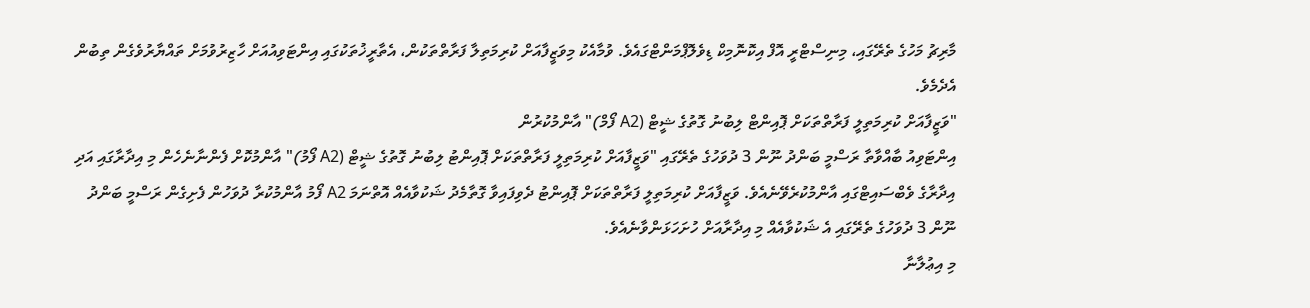މާރިޗު މަހުގެ ތެރޭގައި، މިނިސްޓްރީ އޮފް އިކޮނޮމިކް ޑިވެލޮޕްމަންޓްގައެވެ. ވުމާއެކު މިވަޒީފާއަށް ކުރިމަތިލާ ފަރާތްތަކުން، އެތާރީޚުތަކުގައި އިންޓަވިއުއަށް ހާޒިރުވުމަށް ތައްޔާރުވެގެން ތިބުން އެދެމެވެ.
"ވަޒީފާއަށް ކުރިމަތިލީ ފަރާތްތަކަށް ޕޮއިންޓް ލިބުނު ގޮތުގެ ޝީޓް (A2 ފޯމް)" އާންމުކުރުން
އިންޓަވިއު ބާއްވާތާ ރަސްމީ ބަންދު ނޫން 3 ދުވަހުގެ ތެރޭގައި "ވަޒީފާއަށް ކުރިމަތިލީ ފަރާތްތަކަށް ޕޮއިންޓު ލިބުނު ގޮތުގެ ޝީޓް (A2 ފޯމު)" އާންމުކޮށް ފެންނާނެހެން މި އިދާރާގައި އަދި އިދާރާގެ ވެބްސައިޓްގައި އާންމުކުރެވޭނެއެވެ. ވަޒީފާއަށް ކުރިމަތިލީ ފަރާތްތަކަށް ޕޮއިންޓު ދެވިފައިވާ ގޮތާމެދު ޝަކުވާއެއް އޮތްނަމަ A2 ފޯމު އާންމުކުރާ ދުވަހުން ފެށިގެން ރަސްމީ ބަންދު ނޫން 3 ދުވަހުގެ ތެރޭގައި އެ ޝަކުވާއެއް މި އިދާރާއަށް ހުށަހަޅަންވާނެއެވެ.
މި އިޢުލާނާ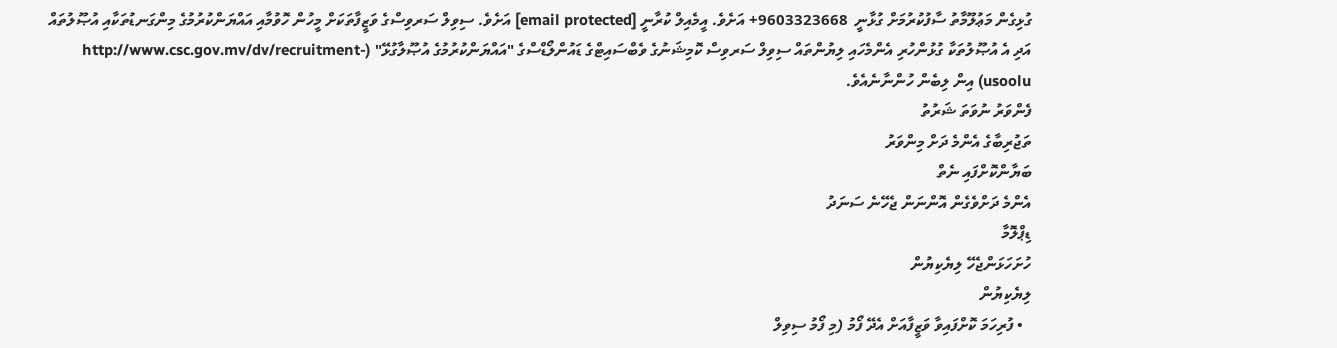ގުޅިގެން މަޢުލޫމާތު ސާފުކުރުމަށް ގުޅާނީ  9603323668+ އަށެވެ. އީމެއިލް ކުރާނީ [email protected] އަށެވެ. ސިވިލް ސަރވިސްގެ ވަޒީފާތަކަށް މީހުން ހޮވުމާއި އައްޔަންކުރުމުގެ މިންގަނޑުތަކާއި އުޞޫލުތައް އަދި އެ އުޞޫލުތަކާ ގުޅުންހުރި އެންމެހައި ލިޔުންތައް ސިވިލް ސަރވިސް ކޮމިޝަނުގެ ވެބްސައިޓްގެ ޑައުންލޯޑްސްގެ "އައްޔަންކުރުމުގެ އުޞޫލާގުޅޭ" (http://www.csc.gov.mv/dv/recruitment-usoolu) އިން ލިބެން ހުންނާނެއެވެ.
ފެންވަރު ނުވަތަ ޝަރުތު
ތަޖުރިބާގެ އެންމެ ދަށް މިންވަރު
ބަޔާންކޮށްފައި ނެތް
އެންމެ ދަށްވެގެން އޮންނަން ޖެހޭނެ ސަނަދު
ޑިޕްލޮމާ
ހުށަހަޅަންޖެހޭ ލިޔެކިޔުން
ލިޔެކިޔުން
  • ފުރިހަމަ ކޮށްފައިވާ ވަޒީފާއަށް އެދޭ ފޯމު (މި ފޯމު ސިވިލް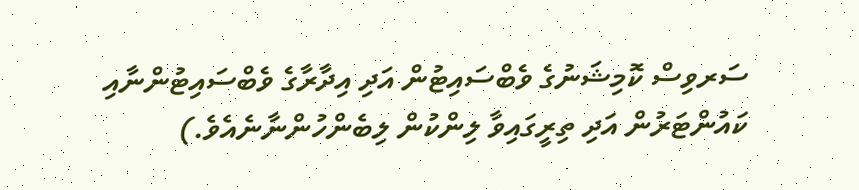ސަރވިސް ކޮމިޝަނުގެ ވެބްސައިޓުން އަދި އިދާރާގެ ވެބްސައިޓުންނާއި ކައުންޓަރުން އަދި ތިރީގައިވާ ލިންކުން ލިބެންހުންނާނެއެވެ.)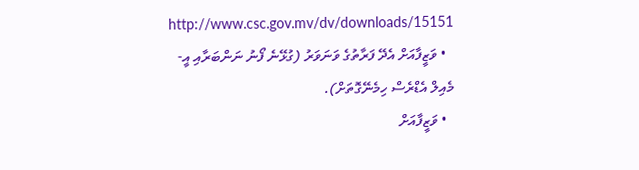http://www.csc.gov.mv/dv/downloads/15151
  • ވަޒީފާއަށް އެދޭ ފަރާތުގެ ވަނަވަރު (ގުޅޭނެ ފޯނު ނަންބަރާއި އީ-މެއިލް އެޑްރެސް ހިމެނޭގޮތަށް).
  • ވަޒީފާއަށް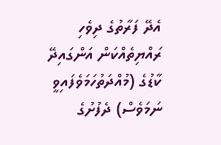އެދޭ ފަރާތުގެ ދިވެހި ރައްޔިތެއްކަން އަންގައިދޭ ކާޑުގެ (މުއްދަތުހަމަވެފައިވީ ނަމަވެސް) ދެފުށުގެ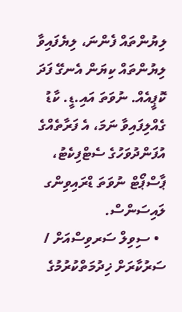ލިޔުންތައް ފެންނަ، ލިޔެފައިވާ ލިޔުންތައް ކިޔަން އެނގޭ ފަދަ ކޮޕީއެއް. ނުވަތަ އައި.ޑީ. ކާޑު ގެއްލިފައިވާ ނަމަ، އެ ފަރާތެއްގެ އުފަންދުވަހުގެ ސެޓްފިކެޓު، ޕާސްޕޯޓް ނުވަތަ ޑްރައިވިންގ ލައިސަންސް.
  • ސިވިލް ސަރވިސްއަށް / ސަރުކާރަށް ޚިދުމަތްކުރުމުގެ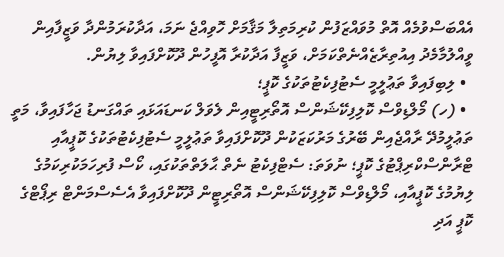އެއްބަސްވުމެއް އޮތް މުވައްޒަފުން ކުރިމަތިލާ މަޤާމަށް ހޮވިއްޖެ ނަމަ، އަދާކުރަމުންދާ ވަޒީފާއިން ވީއްލުމާމެދު އިއުތިރާޒެއްނެތްކަމަށް، ވަޒީފާ އަދާކުރާ އޮފީހުން ދޫކޮށްފައިވާ ލިޔުން.
  • ލިބިފައިވާ ތަޢުލީމީ ސެޓުފިކެޓުތަކުގެ ކޮޕީ؛
  • (ހ) މޯލްޑިވްސް ކޮލިފިކޭޝަންސް އޮތޯރިޓީއިން ލެވަލް ކަނޑައަޅައި ތައްގަނޑު ޖަހާފައިވާ، މަތީ ތަޢުލީމުދޭ ރާއްޖެއިން ބޭރުގެ މަރުކަޒަކުން ދޫކޮށްފައިވާ ތަޢުލީމީ ސެޓުފިކެޓުތަކުގެ ކޮޕީއާއި ޓްރާންސްކްރިޕްޓުގެ ކޮޕީ؛ ނުވަތަ: ސެޓްފިކެޓު ނެތް ޙާލަތްތަކުގައި، ކޯސް ފުރިހަމަކުރިކަމުގެ ލިޔުމުގެ ކޮޕީއާއި، މޯލްޑިވްސް ކޮލިފިކޭޝަންސް އޮތޯރިޓީން ދޫކޮށްފައިވާ އެސެސްމަންޓް ރިޕޯޓްގެ ކޮޕީ އަދި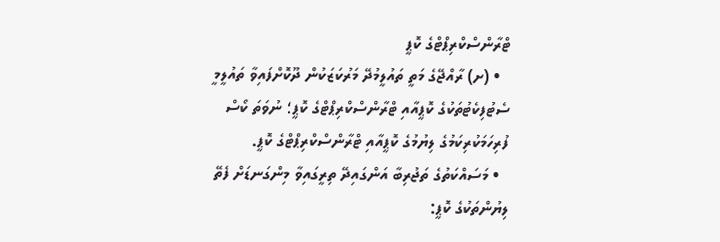ޓްރާންސްކްރިޕްޓްގެ ކޮޕީ
  • (ށ) ރާއްޖޭގެ މަތީ ތައުލީމުދޭ މަރުކަޒަކުން ދޫކޮށްފައިވާ ތައުލީމީ ސެޓުފިކެޓުތަކުގެ ކޮޕީއާއި ޓްރާންސްކްރިޕްޓްގެ ކޮޕީ؛ ނުވަތަ ކޯސް ފުރިހަމަކުރިކަމުގެ ލިޔުމުގެ ކޮޕީއާއި ޓްރާންސްކްރިޕްޓްގެ ކޮޕީ.
  • މަސައްކަތުގެ ތަޖުރިބާ އަންގައިދޭ ތިރީގައިވާ މިންގަނޑަށް ފެތޭ ލިޔުންތަކުގެ ކޮޕީ: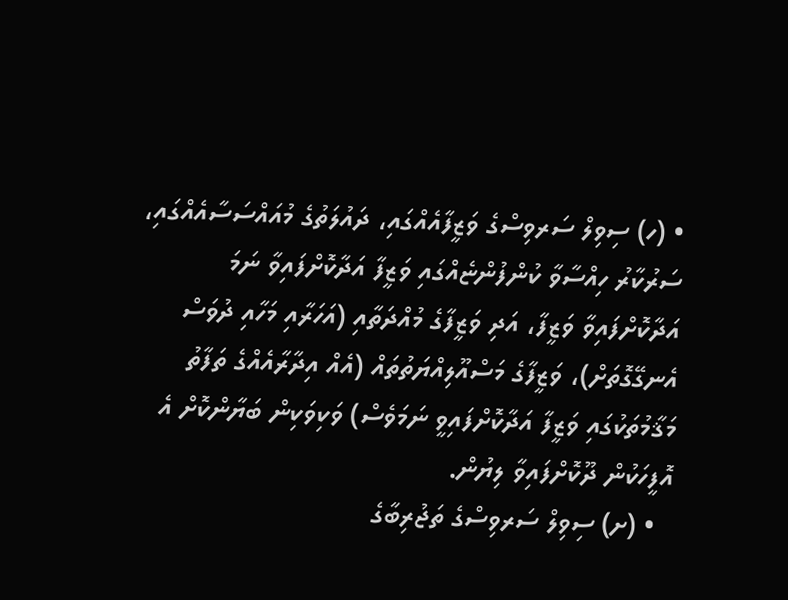• (ހ) ސިވިލް ސަރވިސްގެ ވަޒީފާއެއްގައި، ދައުލަތުގެ މުއައްސަސާއެއްގައި، ސަރުކާރު ހިއްސާވާ ކުންފުންޏެއްގައި ވަޒީފާ އަދާކޮށްފައިވާ ނަމަ އަދާކޮށްފައިވާ ވަޒީފާ، އަދި ވަޒީފާގެ މުއްދަތާއި (އަހަރާއި މަހާއި ދުވަސް އެނގޭގޮތަށް)، ވަޒީފާގެ މަސްއޫލިއްޔަތުތައް (އެއް އިދާރާއެއްގެ ތަފާތު މަޤާމުތަކުގައި ވަޒީފާ އަދާކޮށްފައިވީ ނަމަވެސް) ވަކިވަކިން ބަޔާންކޮށް އެ އޮފީހަކުން ދޫކޮށްފައިވާ ލިޔުން.
  • (ށ) ސިވިލް ސަރވިސްގެ ތަޖުރިބާގެ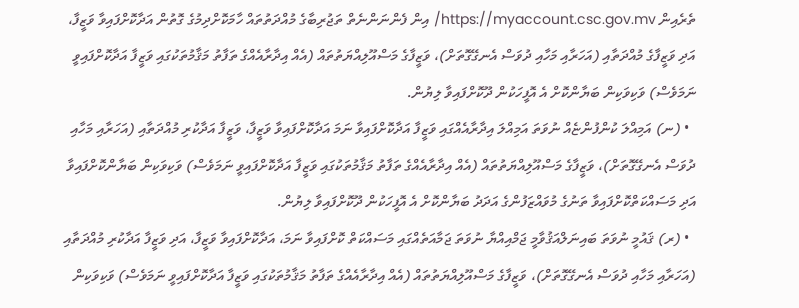ތެރެއިން https://myaccount.csc.gov.mv/ އިން ފެންނަންނެތް ތަޖުރިބާގެ މުއްދަތުތައް ހާމަކޮށްދިމުގެ ގޮތުން އަދާކޮށްފައިވާ ވަޒީފާ، އަދި ވަޒީފާގެ މުއްދަތާއި (އަހަރާއި މަހާއި ދުވަސް އެނގޭގޮތަށް)، ވަޒީފާގެ މަސްއޫލިއްޔަތުތައް (އެއް އިދާރާއެއްގެ ތަފާތު މަޤާމުތަކުގައި ވަޒީފާ އަދާކޮށްފައިވީ ނަމަވެސް) ވަކިވަކިން ބަޔާންކޮށް އެ އޮފީހަކުން ދޫކޮށްފައިވާ ލިޔުން.
  • (ނ) އަމިއްލަ ކުންފުންޏެއް ނުވަތަ އަމިއްލަ އިދާރާއެއްގައި ވަޒީފާ އަދާކޮށްފައިވާ ނަމަ އަދާކޮށްފައިވާ ވަޒީފާ، ވަޒީފާ އަދާކުރި މުއްދަތާއި (އަހަރާއި މަހާއި ދުވަސް އެނގޭގޮތަށް)، ވަޒީފާގެ މަސްއޫލިއްޔަތުތައް (އެއް އިދާރާއެއްގެ ތަފާތު މަޤާމުތަކުގައި ވަޒީފާ އަދާކޮށްފައިވީ ނަމަވެސް) ވަކިވަކިން ބަޔާންކޮށްފައިވާ އަދި މަސައްކަތްކޮށްފައިވާ ތަނުގެ މުވައްޒަފުންގެ އަދަދު ބަޔާންކޮށް އެ އޮފީހަކުން ދޫކޮށްފައިވާ ލިޔުން.
  • (ރ) ޤައުމީ ނުވަތަ ބައިނަލްއަޤުވާމީ ޖަމްއިއްޔާ ނުވަތަ ޖަމާއަތެއްގައި މަސައްކަތް ކޮށްފައިވާ ނަމަ، އަދާކޮށްފައިވާ ވަޒީފާ، އަދި ވަޒީފާ އަދާކުރި މުއްދަތާއި (އަހަރާއި މަހާއި ދުވަސް އެނގޭގޮތަށް)، ވަޒީފާގެ މަސްއޫލިއްޔަތުތައް (އެއް އިދާރާއެއްގެ ތަފާތު މަޤާމުތަކުގައި ވަޒީފާ އަދާކޮށްފައިވީ ނަމަވެސް) ވަކިވަކިން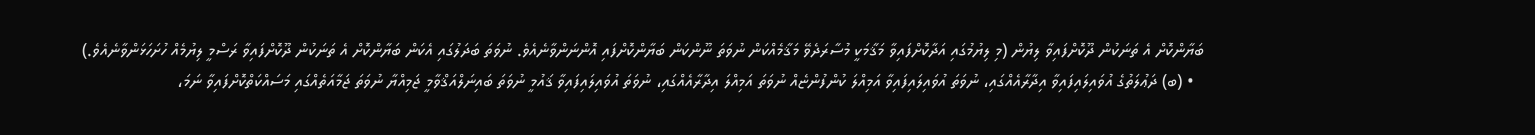ބަޔާންކޮށް އެ ތަނަކުން ދޫކޮށްފައިވާ ލިޔުން (މި ލިޔުމުގައި އަދާކޮށްފައިވާ މަޤާމަކީ މުސާރަދެވޭ މަޤާމެއްކަން ނުވަތަ ނޫންކަން ބަޔާންކޮށްފައި އޮންނަންވާނެއެވެ. ނުވަތަ ބަދަލުގައި އެކަން ބަޔާންކޮށް އެ ތަނަކުން ދޫކޮށްފައިވާ ރަސްމީ ލިޔުމެއް ހުށަހަޅަންވާނެއެވެ.)
  • (ބ) ދަޢުލަތުގެ އުވައިލައިފައިވާ އިދާރާއެއްގައި، ނުވަތަ އުވައިލައިފައިވާ އަމިއްލަ ކުންފުންޏެއް ނުވަތަ އަމިއްލަ އިދާރާއެއްގައި، ނުވަތަ އުވައިލައިފައިވާ ޤައުމީ ނުވަތަ ބައިނަލްއަޤްވާމީ ޖަމިއްޔާ ނުވަތަ ޖަމާއަތެއްގައި މަސައްކަތްކޮށްފައިވާ ނަމަ،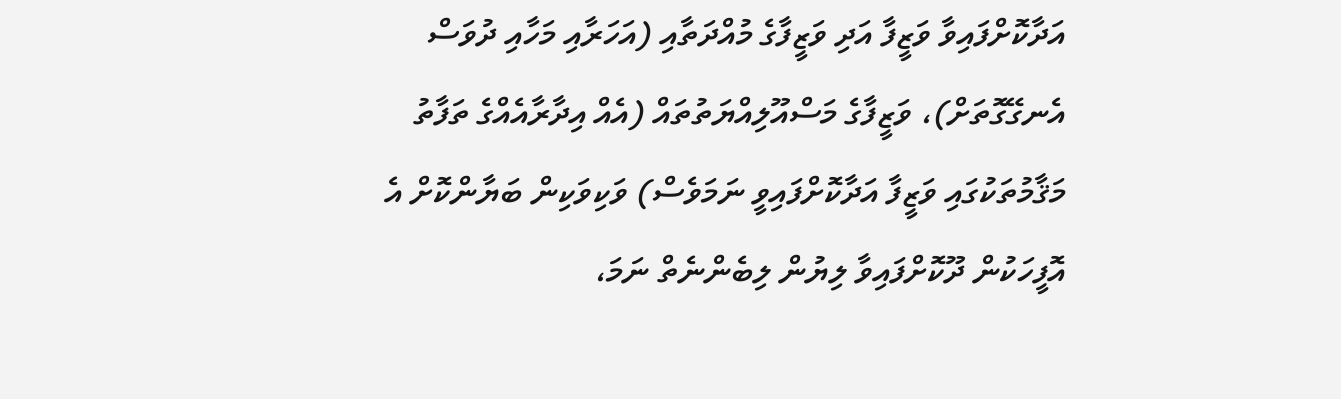އަދާކޮށްފައިވާ ވަޒީފާ އަދި ވަޒީފާގެ މުއްދަތާއި (އަހަރާއި މަހާއި ދުވަސް އެނގޭގޮތަށް)، ވަޒީފާގެ މަސްއޫލިއްޔަތުތައް (އެއް އިދާރާއެއްގެ ތަފާތު މަޤާމުތަކުގައި ވަޒީފާ އަދާކޮށްފައިވީ ނަމަވެސް) ވަކިވަކިން ބަޔާންކޮށް އެ އޮފީހަކުން ދޫކޮށްފައިވާ ލިޔުން ލިބެންނެތް ނަމަ،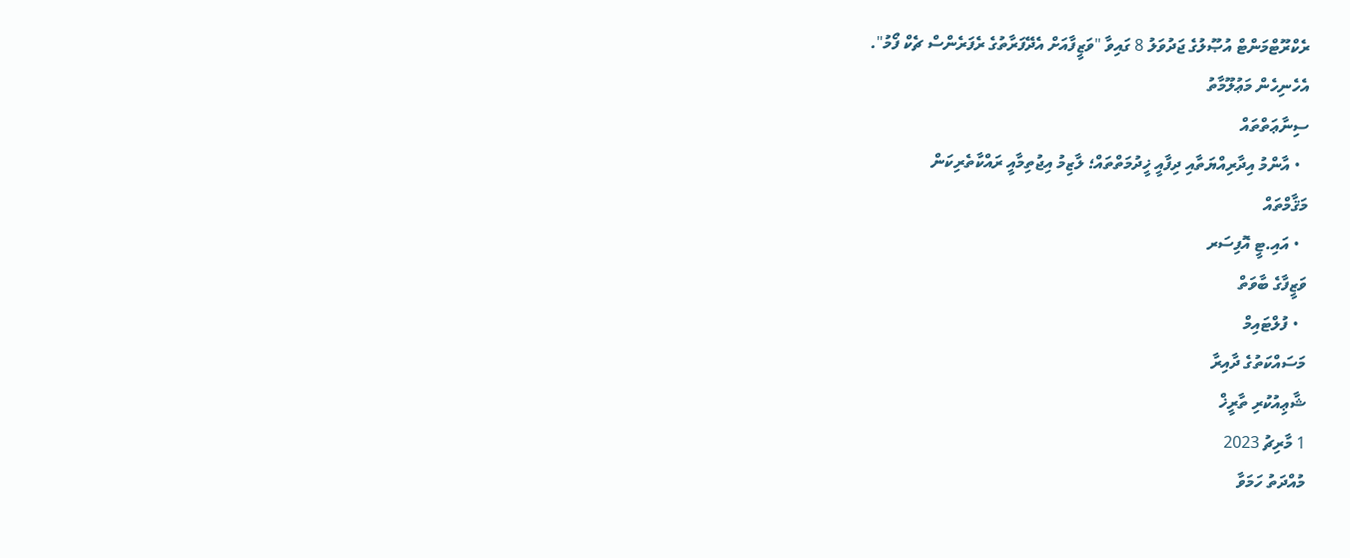ރެކްރޫޓްމަންޓް އުޞޫލުގެ ޖަދުވަލު 8 ގައިވާ "ވަޒީފާއަށް އެދޭފަރާތުގެ ރެފަރެންސް ޗެކް ފޯމު".
އެހެނިހެން މަޢުލޫމާތު
ސިނާޢަތްތައް
  • އާންމު އިދާރިއްޔަތާއި ދިފާއީ ޚީދުމަތްތައް؛ ލާޒިމު އިޖުތިމާއީ ރައްކާތެރިކަން
މަޤާމްތައް
  • އައި.ޓީ އޮފިސަރ
ވަޒީފާގެ ބާވަތް
  • ފުލްޓައިމް
މަސައްކަތުގެ ދާއިރާ
ޝާޢިއުކުރި ތާރީޚް
1 މާރިޗު 2023
މުއްދަތު ހަމަވާ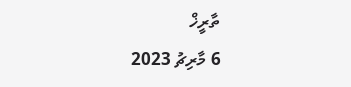ތާރީޚް
6 މާރިޗު 2023